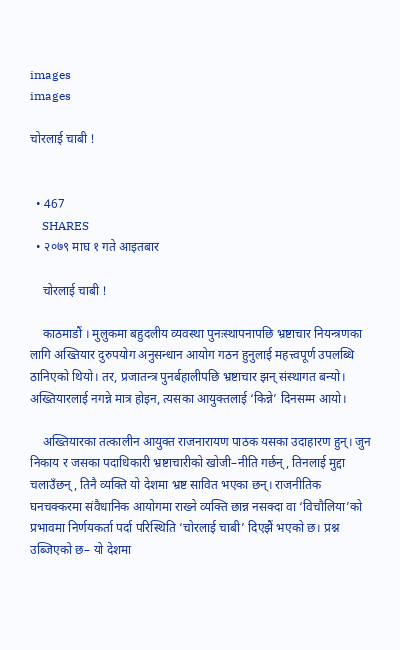images
images

चोरलाई चाबी !


  • 467
    SHARES
  • २०७९ माघ १ गते आइतबार

    चोरलाई चाबी !

    काठमाडौं । मुलुकमा बहुदलीय व्यवस्था पुनःस्थापनापछि भ्रष्टाचार नियन्त्रणका लागि अख्तियार दुरुपयोग अनुसन्धान आयोग गठन हुनुलाई महत्त्वपूर्ण उपलब्धि ठानिएको थियो। तर, प्रजातन्त्र पुनर्बहालीपछि भ्रष्टाचार झन् संस्थागत बन्यो। अख्तियारलाई नगन्ने मात्र होइन, त्यसका आयुक्तलाई ‘किन्ने’ दिनसम्म आयो।

    अख्तियारका तत्कालीन आयुक्त राजनारायण पाठक यसका उदाहारण हुन्। जुन निकाय र जसका पदाधिकारी भ्रष्टाचारीको खोजी–नीति गर्छन्, तिनलाई मुद्दा चलाउँछन्, तिनै व्यक्ति यो देशमा भ्रष्ट सावित भएका छन्। राजनीतिक घनचक्करमा संवैधानिक आयोगमा राख्ने व्यक्ति छान्न नसक्दा वा ‘विचौलिया’को प्रभावमा निर्णयकर्ता पर्दा परिस्थिति ‘चोरलाई चाबी’ दिएझैं भएको छ। प्रश्न उब्जिएको छ– यो देशमा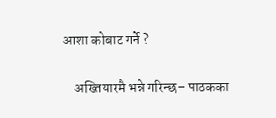आशा कोबाट गर्ने ?

    अख्तियारमै भन्ने गरिन्छ– पाठकका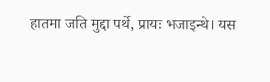हातमा जति मुद्दा पर्थे, प्रायः भजाइन्थे। यस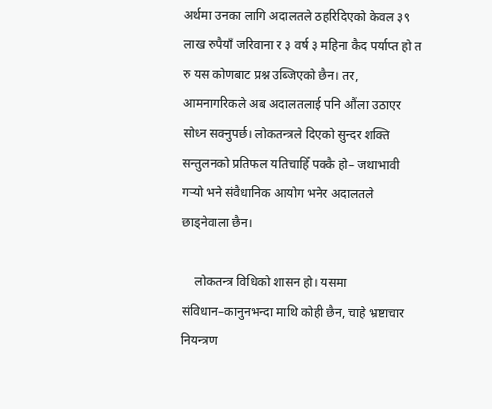अर्थमा उनका लागि अदालतले ठहरिदिएको केवल ३९ लाख रुपैयाँ जरिवाना र ३ वर्ष ३ महिना कैद पर्याप्त हो त रु यस कोणबाट प्रश्न उब्जिएको छैन। तर, आमनागरिकले अब अदालतलाई पनि औंला उठाएर सोध्न सक्नुपर्छ। लोकतन्त्रले दिएको सुन्दर शक्ति सन्तुलनको प्रतिफल यतिचाहिँ पक्कै हो– जथाभावी गर्‍यो भने संवैधानिक आयोग भनेर अदालतले छाड्नेवाला छैन।

    लोकतन्त्र विधिको शासन हो। यसमा संविधान–कानुनभन्दा माथि कोही छैन, चाहे भ्रष्टाचार नियन्त्रण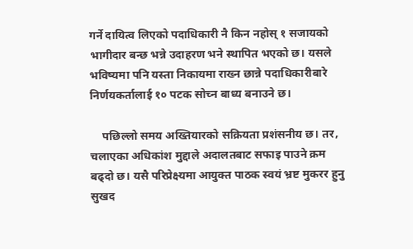गर्ने दायित्व लिएको पदाधिकारी नै किन नहोस् १ सजायको भागीदार बन्छ भन्ने उदाहरण भने स्थापित भएको छ। यसले भविष्यमा पनि यस्ता निकायमा राख्न छान्ने पदाधिकारीबारे निर्णयकर्तालाई १० पटक सोच्न बाध्य बनाउने छ।

    पछिल्लो समय अख्तियारको सक्रियता प्रशंसनीय छ। तर, चलाएका अधिकांश मुद्दाले अदालतबाट सफाइ पाउने क्रम बढ्दो छ। यसै परिप्रेक्ष्यमा आयुक्त पाठक स्वयं भ्रष्ट मुकरर हुनु सुखद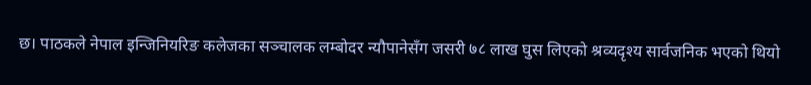छ। पाठकले नेपाल इन्जिनियरिङ कलेजका सञ्चालक लम्बोदर न्यौपानेसँग जसरी ७८ लाख घुस लिएको श्रव्यदृश्य सार्वजनिक भएको थियो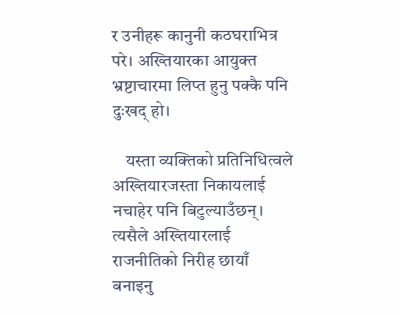र उनीहरू कानुनी कठघराभित्र परे। अख्तियारका आयुक्त भ्रष्टाचारमा लिप्त हुनु पक्कै पनि दुःखद् हो।

    यस्ता व्यक्तिको प्रतिनिधित्वले अख्तियारजस्ता निकायलाई नचाहेर पनि बिटुल्याउँछन्। त्यसैले अख्तियारलाई राजनीतिको निरीह छायाँ बनाइनु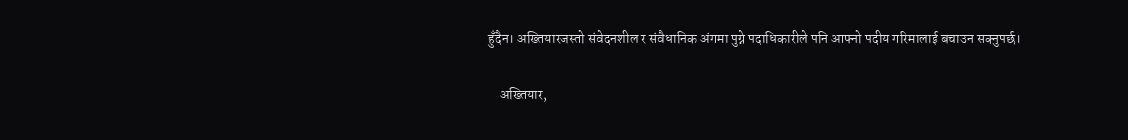हुँदैन। अख्तियारजस्तो संवेदनशील र संवैधानिक अंगमा पुग्ने पदाधिकारीले पनि आफ्नो पदीय गरिमालाई बचाउन सक्नुपर्छ।

    अख्तियार,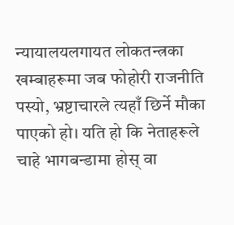न्यायालयलगायत लोकतन्त्रका खम्बाहरूमा जब फोहोरी राजनीति पस्यो, भ्रष्टाचारले त्यहाँ छिर्ने मौका पाएको हो। यति हो कि नेताहरूले चाहे भागबन्डामा होस् वा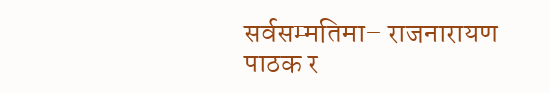सर्वसम्मतिमा– राजनारायण पाठक र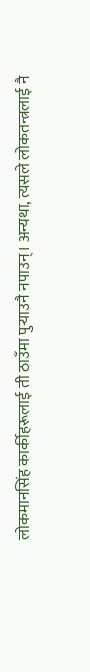लोकमानसिंह कार्कीहरूलाई ती ठाउँमा पुर्‍याउनै नपाउन्। अन्यथा, त्यसले लोकतन्त्रलाई नै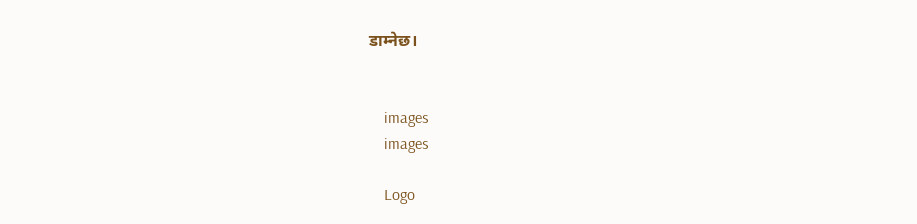डाम्नेछ।


    images
    images

    Logo